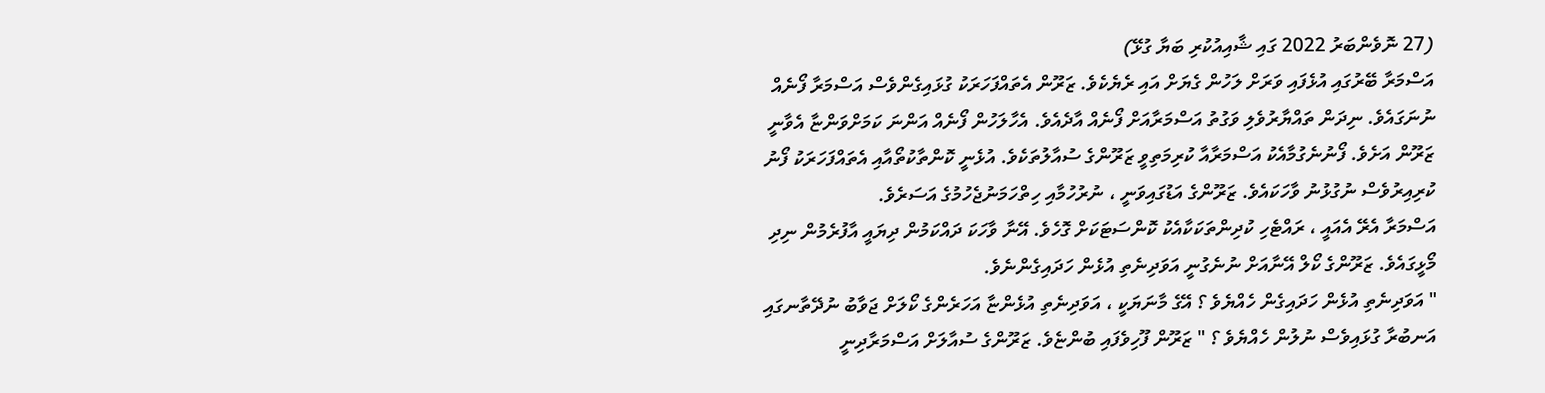(27 ނޮވެންބަރު 2022 ގައި ޝާއިއުކުރި ބަޔާ ގުޅޭ)
އަސްމަރާ ބޭރުގައި އުޅެފައި ވަރަށް ލަހުން ގެޔަށް އައި ރެޔެކެވެ. ޒަރޫން އެތައްފަހަރަކު ގުޅައިގެންވެސް އަސްމަރާ ފޯނެއް ނުނަގައެވެ. ނިދަން ތައްޔާރުވެލި ވަގުތު އަސްމަރާއަށް ފޯނެއް އާދެއެވެ. އެހާލަހުން ފޯނެއް އަންނަ ކަމަށްވަންޏާ އެވާނީ ޒަރޫން އަށެވެ. ފޯނުނެގުމާއެކު އަސްމަރާއާ ކުރިމަތިވީ ޒަރޫންގެ ސުއާލުތަކެވެ. އުޅެނީ ކޮންތާކުތޯއާއި އެތައްފަހަރަކު ފޯނު ކުރިއިރުވެސް ނުގުޅުނު ވާހަކައެވެ. ޒަރޫންގެ އަޑުގައިވަނީ ، ނުރުހުމާއި ހިތްހަމަނުޖެހުމުގެ އަސަރެވެ.
އަސްމަރާ އެރޭ އެއައީ ، ރައްޓެހި ކުދިންތަކަކާއެކު ކޮންސަޓަކަށް ގޮހެވެ. އޭނާ ވާހަކަ ދައްކަމުން ދިޔައީ އާފުރެމުން ނިދި މޯޅީގައެވެ. ޒަރޫންގެ ކޯލް އޭނާއަށް ނުނެގުނީ އަވަދިނެތި އުޅެން ހަދައިގެންނެވެ.
" އަވަދިނެތި އުޅެން ހަދައިގެން ހެއްޔެވެ ؟ އޭގެ މާނަޔަކީ ، އަވަދިނެތި އުޅެންޏާ އަހަރެންގެ ކޯލަށް ޖަވާބު ނުދޭތާނގައި އަނބުރާ ގުޅައިވެސް ނުލުން ހެއްޔެވެ ؟ " ޒަރޫން ފޫހިވެފައި ބުންޏެވެ. ޒަރޫންގެ ސުއާލަށް އަސްމަރާދިނީ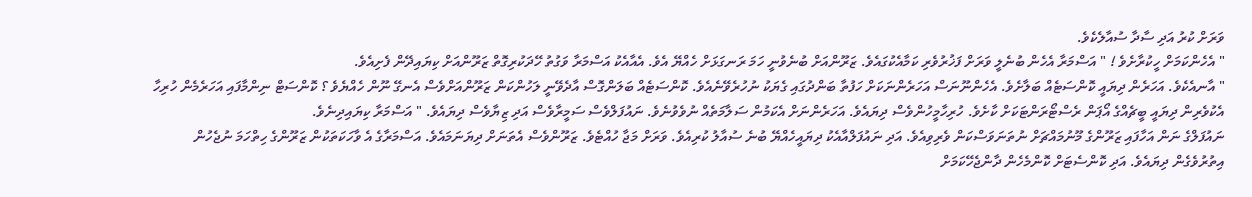ވަރަށް ކުރު އަދި ސާދާ ސުއާލެކެވެ.
" އެހެންކަމަށް ހީކުރާށެވެ ! " އަސްމަރާ އެހެން ބުނެލީ ވަރަށް ފަޚުރުވެރި ކަމާއެކުގައެވެ. ޒަރޫންއަށް ބުނެވުނީ ހަމަ ރަނގަޅަށް ހެއްޔޭ އެވެ. އެއާއެކު އަސްމަރާ ވަގުތު ހޭދަކުރިގޮތް ޒަރޫންއަށް ކިޔައިދޭން ފެށިއެވެ.
" އާނއެކެވެ. އަހަރެން ދިޔައީ ކޮންސަޓެއް ބަލާށެވެ. އެހެންނޫނަސް އަހަރެންނަކަށް ހަފުތާ ބަންދުގައި ގެޔަކު ނުހުރެވޭނެއެވެ. ކޮންސަޓެއް ބަލަންގޮސް އާދެވޭނީ ލަހުންކަން ޒަރޫންއަށްވެސް އެނގޭ ނޫން ހެއްޔެވެ ؟ ކޮންސަޓް ނިންމާފައި އަހަރެމެން ހުރިހާ އެކުވެރިން ދިޔައީ ބީޗެއްގެ އޯޕަން ރެސްޓޯރަންޓަކަށް ކާށެވެ. ހުރިހާމީހުންވެސް ދިޔައެވެ. އަހަރެންނަށް އެކަމުން ސަލާމަތެއް ނުވެވުނެވެ. ނައުފަލްވެސް ސަމީރާވެސް އަދި ޒިޔާވެސް ދިޔައެވެ. " އަސްމަރާ ކިޔައިދިނެވެ.
ނައުފަލްގެ ނަން އަހާފައި ޒަރޫންގެ މޫނުމައްޗަށް ނުތަނަވަސްކަން ވެރިވިއެވެ. އަދި ނައުފަލްއާއެކު ދިޔައީހެއްޔޭ ބުނެ ސުއާލު ކުރިއެވެ. ވަރަށް މަޖާ ހުއްޓެވެ. ޒަރޫންވެސް އެތަނަށް ދިޔަނަމައެވެ. އަސްމަރާގެ އެ ވާހަކަތަކުން ޒަރޫންގެ ހިތްހަމަ ނުޖެހުން އިތުރުވެގެން ދިޔައެވެ. އަދި ކޮންސެޓަށް ކޮންމެހެން ދާންޖެހޭކަމަށް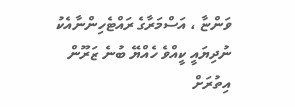ވަންޏާ ، އަސްމަރާގެ ރައްޓެހިންނާއެކު ނުދިޔައީ ކީއްވެ ހެއްޔޭ ބުނެ ޒަރޫން އިތުރަށް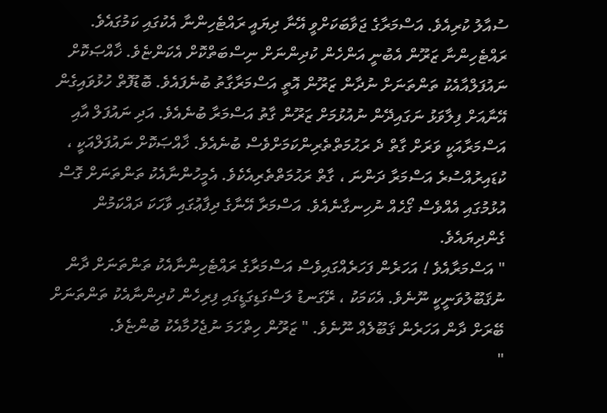ސުއާލު ކުރިއެވެ. އަސްމަރާގެ ޖަވާބަކަށްވީ އޭނާ ދިޔައީ ރައްޓެހިންނާ އެކުގައި ކަމުގައެވެ. ރައްޓެހިންނާ ޒަރޫން އެބުނީ އަންހެން ކުދިންނަށް ނިސްބަތްކޮށް އެކަންޏެވެ. ޚާއްޞަކޮށް ނައުފަލްއާއެކު ތަންތަނަށް ނުދާން ޒަރޫން އޮތީ އަސްމަރާގާތު ބުނެފައެވެ. ބޮޑުފޮތް ހުޅުވައިގެން އޭނާއަށް ފިލާވަޅު ނަގައިދޭން ނުއުޅުމަށް ޒަރޫން ގާތު އަސްމަރާ ބުނެއެވެ. އަދި ނައުފަލް އާއި އަސްމަރާއަކީ ވަރަށް ގާތް ދެ ރަޙުމަތްތެރިންކަމަށްވެސް ބުނެއެވެ. ޚާއްޞަކޮށް ނައުފަލްއަކީ ، ކުޑައިރުއްސުރެ އަސްމަރާ ދަންނަ ، ގާތް ރަޙުމަތްތެރިއެކެވެ. އެމީހުންނާއެކު ތަންތަނަށް ގޮސް އުޅުމުގައި އެއްވެސް ގޯހެއް ނުހިނގާނެއެވެ. އަސްމަރާ އޭނާގެ ދިފާޢުގައި ވާހަކަ ދައްކަމުން ގެންދިޔައެވެ.
" އަސްމަރާއެވެ ! އަހަރެން ފަހަރެއްގައިވެސް އަސްމަރާގެ ރައްޓެހިންނާއެކު ތަންތަނަށް ދާން ނުޤަބޫލުވަނީކީ ނޫނެވެ. އެކަމަކު ، ރޭގަނޑު ލަސްގަޑިގަޑީގައި ފިރިހެން ކުދިންނާއެކު ތަންތަނަށް ބޭރަށް ދާން އަހަރެން ޤަބޫލެއް ނޫނެވެ. " ޒަރޫން ހިތްހަމަ ނުޖެހުމާއެކު ބުންޏެވެ.
"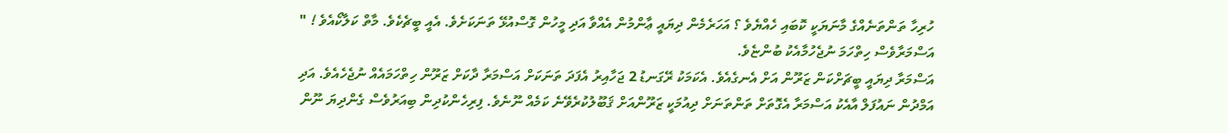ހުރިހާ ތަންތަނެއްގެ މާނަޔަކީ ކޮބައި ހެއްޔެވެ ؟ އަހަރެމެން ދިޔައީ ޢާންމުން އެއްވާ އަދި މީހުން ގޮސްއުޅޭ ތަނަކަށެވެ. އެއީ ބީޗެކެވެ. މާތް ކަލާކޯއެވެ ! " އަސްމަރާވެސް ހިތްހަމަ ނުޖެހުމާއެކު ބުންޏެވެ.
އަސްމަރާ ދިޔައީ ބީޗަށްކަން ޒަރޫން އަށް އެނގެއެވެ. އެކަމަކު ރޭގަނޑު 2 ޖަހާއިރު އެފަދަ ތަނަކަށް އަސްމަރާ ދާކަށް ޒަރޫން ހިތްހަމައެއް ނުޖެހެއެވެ. އަދި އަމްދުން ނައުފަލް އާއެކު އަސްމަރާ އެގޮތަށް ތަންތަނަށް ދިއުމަކީ ޒަރޫންއަށް ޤަބޫލުކުރެވޭނެ ކަމެއް ނޫނެވެ. ފިރިހެންކުދިން ބިއަރުވެސް ގެންދިޔަ ނޫން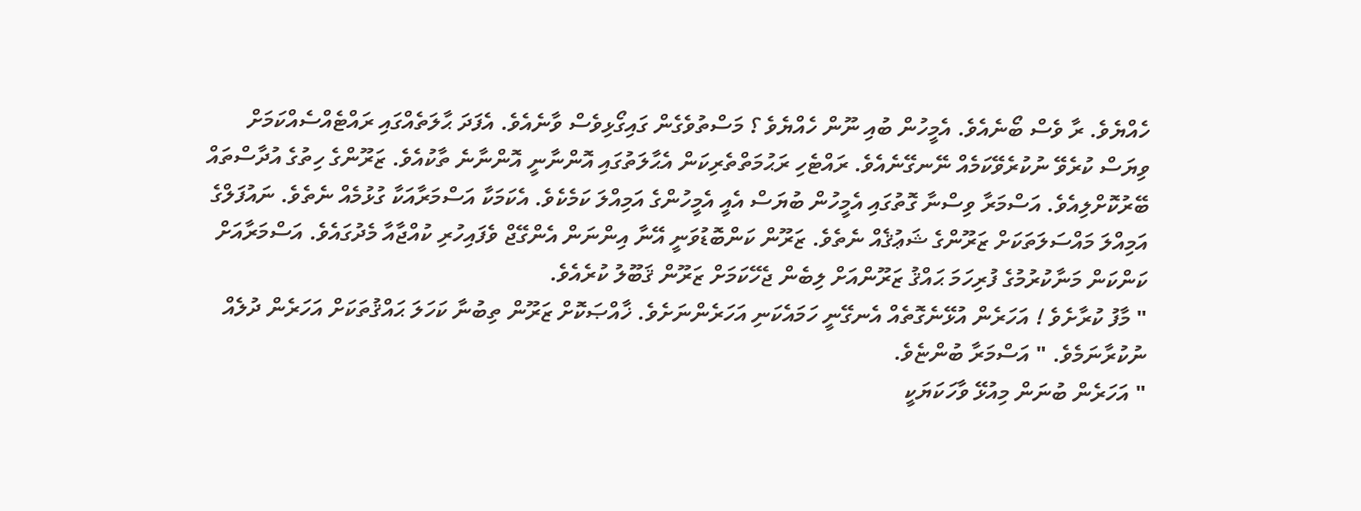ހެއްޔެވެ. ރާ ވެސް ބޯނެއެވެ. އެމީހުން ބުއި ނޫން ހެއްޔެވެ ؟ މަސްތުވެގެން ގައިގޯޅިވެސް ވާނެއެވެ. އެފަދަ ޙާލަތެއްގައި ރައްޓެއްސެއްކަމަށް ވިޔަސް ކުރެވޭ ނުކުރެވޭކަމެއް ނޭނގޭނެއެވެ. ރައްޓެހި ރަޙުމަތްތެރިކަން އެޙާލަތުގައި އޮންނާނީ އޮންނާނެ ތާކުއެވެ. ޒަރޫންގެ ހިތުގެ އުދާސްތައް ބޭރުކޮށްލިއެވެ. އަސްމަރާ ވިސްނާ ގޮތުގައި އެމީހުން ބުޔަސް އެއީ އެމީހުންގެ އަމިއްލަ ކަމެކެވެ. އެކަމަކާ އަސްމަރާއަކާ ގުޅުމެއް ނެތެވެ. ނައުފަލްގެ އަމިއްލަ މައްސަލަތަކަށް ޒަރޫންގެ ޝަޢުޤެއް ނެތެވެ. ޒަރޫން ކަންބޮޑުވަނީ އޭނާ އިންނަން އެންގޭޖް ވެފައިހުރި ކުއްޖާއާ މެދުގައެވެ. އަސްމަރާއަށް ކަންކަން މަނާކުރުމުގެ ފުރިހަމަ ޙައްޤު ޒަރޫންއަށް ލިބެން ޖެހޭކަމަށް ޒަރޫން ޤަބޫލު ކުރެއެވެ.
" މާފު ކުރާށެވެ ! އަހަރެން އުޅޭނެގޮތެއް އެނގޭނީ ހަމައެކަނި އަހަރެންނަށެވެ. ޚާއްޞަކޮށް ޒަރޫން ތިބުނާ ކަހަލަ ޙައްޤުތަކަށް އަހަރެން ދުލެއް ނުކުރާނަމެވެ. " އަސްމަރާ ބުންޏެވެ.
" އަހަރެން ބުނަން މިއުޅޭ ވާހަކަޔަކީ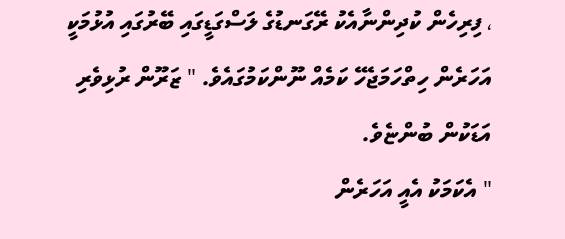، ފިރިހެން ކުދިންނާއެކު ރޭގަނޑުގެ ލަސްގަޑީގައި ބޭރުގައި އުޅުމަކީ އަހަރެން ހިތްހަމަޖެހޭ ކަމެއް ނޫންކަމުގައެވެ. " ޒަރޫން ރުޅިވެރި އަޑަކުން ބުންޏެވެ.
" އެކަމަކު އެއީ އަހަރެން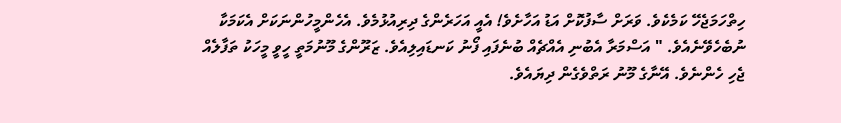ހިތްހަމަޖެހޭ ކަމެކެވެ. ވަރަށް ސާފުކޮށް އަޑު އަހާށެވެ! އެއީ އަހަރެންގެ ދިރިއުޅުމެވެ. އެހެންމީހުންނަކަށް އެކަމަކާ ނުބެހެވޭނެއެވެ. " އަސްމަރާ އެބުނި އެއްޗެއް ބުނެފައި ފޯނު ކަނޑައިލިއެވެ. ޒަރޫންގެ މޫނުމަތީ ހީވީ މީހަކު ތަފާލެއް ޖެހި ހެންނެވެ. އޭނާގެ މޫނު ރަތްވެގެން ދިޔައެވެ.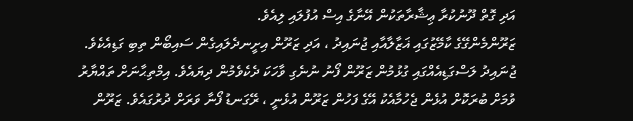އަދި ގޮތް ދޫނުކުރާ ޢިޝާރާތަކުން އޭނާގެ އިސް އުފުލައި ލިއެވެ.
ޒަރޫންމެންގޭގެ ކާމޭޒުގައި ޣަޒާލާއާއި ޖުނައިދު ، އަދި ޒަރޫން އިށީނދެލައިގެން ސައިބޯން ތިބި ގަޑިއެކެވެ. ޖުނައިދު ލަސްގަޑިއެއްގައި ގުޅުމުން ޒަރޫން ފޯނު ނުނެގި ވާހަކަ ދެކެވެމުން ދިޔައެވެ. އިމްތިޙާނަށް ތައްޔާރު ވުމަށް ބުރަކޮށް އުޅެން ޖެހުމާއެކު އޭގެ ފަހުން ޒަރޫން އުޅެނީ ، ރޭގަނޑު ފޯނާ ވަރަށް ދުރުގައެވެ. ޒަރޫން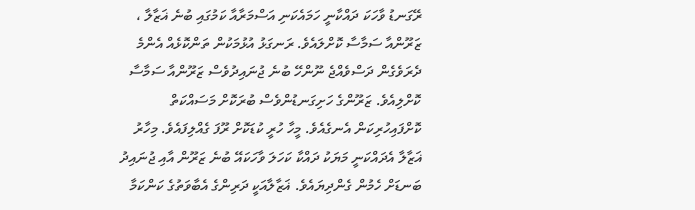ރޭގަނޑު ވާހަކަ ދައްކާނީ ހަމައެކަނި އަސްމަރާއާ ކަމުގައި ބުނެ ޣަޒާލާ ، ޒަރޫންއާ ސަމާސާ ކޮށްލައެވެ. ރަނގަޅު އުޅުމަކުން ތަންކޮޅެއް އެންމެ ދެރަވެގެން ދަސްވެއްޖެ ނޫންހޭ ބުނެ ޖުނައިދުވެސް ޒަރޫންއާ ސަމާސާ ކޮށްލިއެވެ. ޒަރޫންގެ ހަށިގަނޑުންވެސް ބުރަކޮށް މަސައްކަތް ކޮށްފައިހުރިކަން އެނގެއެވެ. މީހާ ހުރީ ކުޑަކޮށް ރޫފަ ގެއްލިފައެވެ. މިހާރު ޣަޒާލާ އެދައްކަނީ މަޔަކު ދައްކާ ކަހަލަ ވާހަކައޭ ބުނެ ޒަރޫން އާއި ޖުނައިދު ބަނޑަށް ހެމުން ގެންދިޔައެވެ. ޣަޒާލާއަކީ ދަރިންގެ އެބާވަތުގެ ކަންކަމާ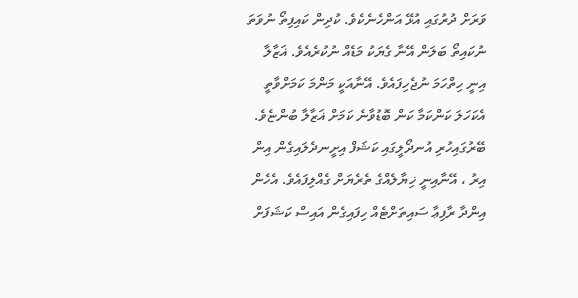ވަރަށް ދުރުގައި އުޅޭ އަންހެނެކެވެ. ކުދިން ކައިފިތޯ ނުވަތަ ނުކައިތޯ ބަލަން އޭނާ ގެޔަކު މަޑެއް ނުކުރެއެވެ. ޣަޒާލާ އިނީ ހިތްހަމަ ނުޖެހިފައެވެ. އޭނާއަކީ މަންމަ ކަމަށްވާތީ އެކަހަލަ ކަންކަމާ ކަން ބޮޑުވާނެ ކަމަށް ޣަޒާލާ ބުންޏެވެ.
ބޭރުގައިހުރި އުނދޯލީގައި ކަޝަފް އިށީނދެލައިގެން އިން އިރު ، އޭނާއިނީ ޚިޔާލެއްގެ ތެރެޔަށް ގެއްލިފައެވެ. އެހެން އިންދާ ރާފިޢާ ސައިތަށްޓެއް ހިފައިގެން އައިސް ކަޝަފަށް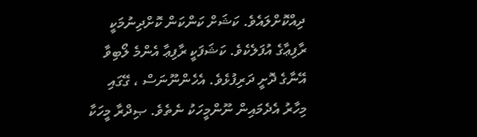ދިއްކޮށްލައެވެ. ކަޝަށް ކަންކަން ކޮށްދިނުމަކީ ރާފިޢާގެ އުފަލެކެވެ. ކަޝަފަކީ ރާފިޢާ އެންމެ ލޯބިވާ އޭނާގެ ދޮށީ ދަރިފުޅެވެ. އެހެންނޫނަސް ، ގޭގައި މިހާރު އެދެމައިން ނޫންމީހަކު ނެތެވެ. ޞިދްރާ މީހަކާ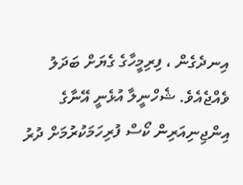އިނދެގެން ، ފިރިމީހާގެ ގެޔަށް ބަދަލު ވެއްޖެއެވެ. ޝެހްނީލާ އުޅެނީ އޭނާގެ އިންޖިނިއަރިން ކޯސް ފުރިހަމަކުރުމަށް ދުރު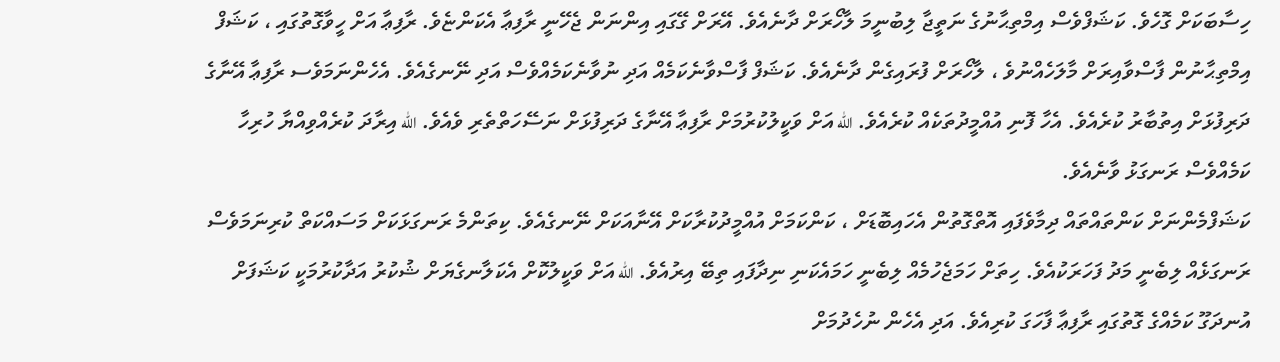ހިސާބަކަށް ގޮހެވެ. ކަޝަފްވެސް އިމްތިޙާނުގެ ނަތީޖާ ލިބުނީމަ ލާހޯރަށް ދާނެއެވެ. އޭރަށް ގޭގައި އިންނަން ޖެހޭނީ ރާފިޢާ އެކަންޏެވެ. ރާފިޢާ އަށް ހީވާގޮތުގައި ، ކަޝަފް އިމްތިޙާނުން ފާސްވާއިރަށް މާލަހެއްނުވެ ، ލާހޯރަށް ފުރައިގެން ދާނެއެވެ. ކަޝަފް ފާސްވާނެކަމެއް އަދި ނުވާނެކަމެއްވެސް އަދި ނޭނގެއެވެ. އެހެންނަމަވެސ ރާފިޢާ އޭނާގެ ދަރިފުޅަށް އިތުބާރު ކުރެއެވެ. އެހާ ފޮނި އުއްމީދުތަކެއް ކުރެއެވެ. الله އަށް ވަކީލުކުރުމަށް ރާފިޢާ އޭނާގެ ދަރިފުޅަށް ނަސޭހަތްތެރި ވެއެވެ. الله އިރާދަ ކުރެއްވިއްޔާ ހުރިހާ ކަމެއްވެސް ރަނގަޅު ވާނެއެވެ.
ކަޝަފްމެންނަށް ކަންތައްތައް ދިމާވެފައި އޮތްގޮތުން އެހައިބޮޑަށް ، ކަންކަމަށް އުއްމީދުކުރާކަށް އޭނާއަކަށް ނޭނގެއެވެ. ކިތަންމެ ރަނގަޅަކަށް މަސައްކަތް ކުރިނަމަވެސް ރަނގަޅެއް ލިބެނީ މަދު ފަހަރަކުއެވެ. ހިތަށް ހަމަޖެހުމެއް ލިބެނީ ހަމައެކަނި ނިދާފައި ތިބޭ އިރުއެވެ. الله އަށް ވަކީލުކޮށް އެކަލާނގެޔަށް ޝުކުރު އަދާކުރުމަކީ ކަޝަފަށް އުނދަގޫ ކަމެއްގެ ގޮތުގައި ރާފިޢާ ފާހަގަ ކުރިއެވެ. އަދި އެހެން ނުހެދުމަށް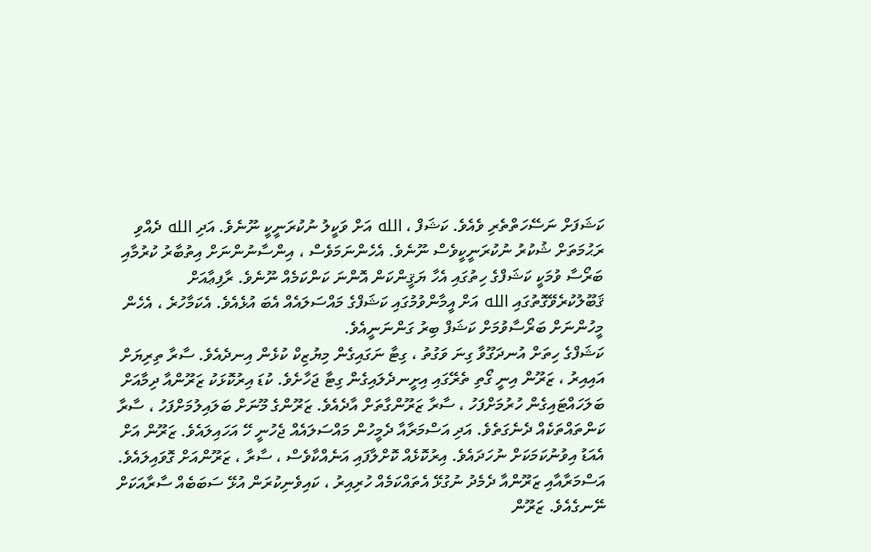ކަޝަފަށް ނަސޭހަތްތެރި ވެއެވެ. ކަޝަފް ، الله އަށް ވަކީލު ނުކުރަނީކީ ނޫނެވެ. އަދި الله ދެއްވި ރަޙުމަތަށް ޝުކުރު ނުކުރަނީކީވެސް ނޫނެވެ. އެހެންނަމަވެސް ، އިންސާނުންނަށް އިތުބާރު ކުރުމާއި ބަރޯސާ ވުމަކީ ކަޝަފްގެ ހިތުގައި އެހާ ޔަޤީންކަން އޮންނަ ކަންކަމެއް ނޫނެވެ. ރާފިޢާއަށް ޤަބޫލުކުރެވޭގޮތުގައި الله އަށް އީމާންވުމުގައި ކަޝަފްގެ މައްސަލައެއް އެބަ އުޅެއެވެ. އެކަމާހުރެ ، އެހެން މީހުންނަށް ބަރޯސާވުމަށް ކަޝަފް ބިރު ގަންނަނީއެވެ.
ކަޝަފްގެ ހިތަށް އުނދަގޫވާ ގިނަ ވަގުތު ، ގިޓާ ނަގައިގެން މިޔުޒިކް ކުޅެން އިނދެއެވެ. ސާރާ ތިރިޔަށް އައިއިރު ، ޒަރޫން އިނީ ގޯތި ތެރޭގައި އިށީނދެލައިގެން ގިޓާ ޖަހާށެވެ. ކުޑަ އިރުކޮޅަކު ޒަރޫންއާ ދިމާއަށް ބަލަހައްޓައިގެން ހުރުމަށްފަހު ، ސާރާ ޒަރޫންގާތަށް އާދެއެވެ. ޒަރޫންގެ މޫނަށް ބަލައިލުމަށްފަހު ، ސާރާ ކަންތައްތަކެއް ދެނެގަތެވެ. އަދި އަސްމަރާއާ ދެމީހުން މައްސަލައެއް ޖެހުނީ ހޭ އަހައިލައެވެ. ޒަރޫން އަށް އެއަޑު އިވުނުކަމަކަށް ނުހަދައެވެ. އިރުކޮޅެއް ކޮށްލާފައި އަނެއްކާވެސް ، ސާރާ ، ޒަރޫންއަށް ގޮވައިލައެވެ. އަސްމަރާއާއި ޒަރޫންއާ ދެމެދު ނުގުޅޭ އެތައްކަމެއް ހުރިއިރު ، ކައިވެނިކުރަން އުޅޭ ސަބަބެއް ސާރާއަކަށް ނޭނގެއެވެ. ޒަރޫން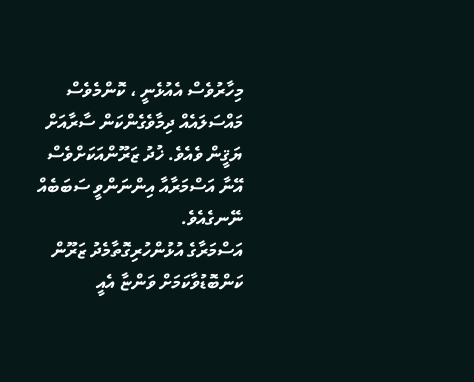މިހާރުވެސް އެއުޅެނީ ، ކޮންމެވެސް މައްސަލައެއް ދިމާވެގެންކަން ސާރާއަށް ޔަޤީން ވެއެވެ. ޚުދު ޒަރޫންއަކަށްވެސް އޭނާ އަސްމަރާއާ އިންނަންވީ ސަބަބެއް ނޭނގެއެވެ.
އަސްމަރާގެ އުޅުންހުރިގޮތާމެދު ޒަރޫން ކަންބޮޑުވާކަމަށް ވަންޏާ އެއީ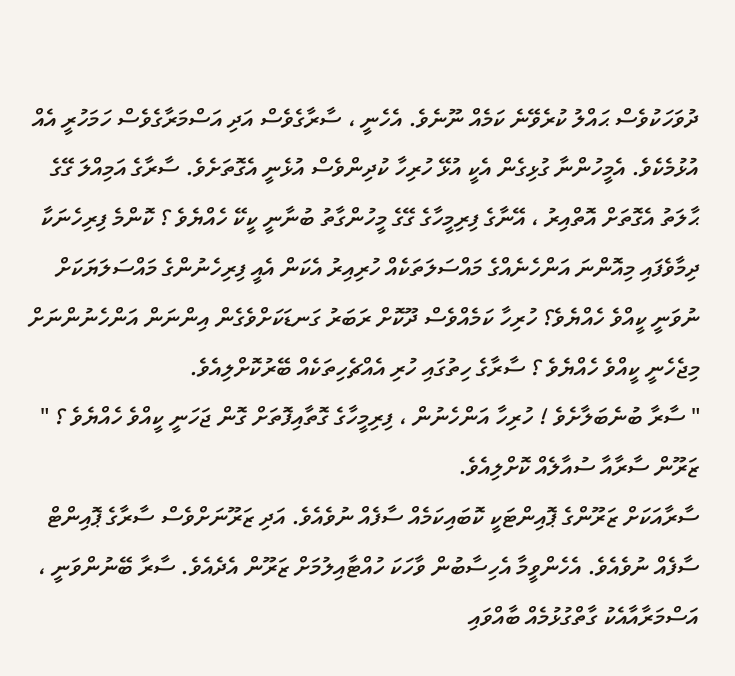ދުވަހަކުވެސް ޙައްލު ކުރެވޭނެ ކަމެއް ނޫނެވެ. އެހެނީ ، ސާރާގެވެސް އަދި އަސްމަރާގެވެސް ހަމަހުރީ އެއް އުޅުމެކެވެ. އެމީހުންނާ ގުޅިގެން އެކީ އުޅޭ ހުރިހާ ކުދިންވެސް އުޅެނީ އެގޮތަށެވެ. ސާރާގެ އަމިއްލަ ގޭގެ ޙާލަތު އެގޮތަށް އޮތްއިރު ، އޭނާގެ ފިރިމީހާގެ ގޭގެ މީހުންގާތު ބުނާނީ ކީކޭ ހެއްޔެވެ ؟ ކޮންމެ ފިރިހެނަކާ ދިމާވެފައި މިއޮންނަ އަންހެނެއްގެ މައްސަލަތަކެއް ހުރިއިރު އެކަން އެއީ ފިރިހެނުންގެ މައްސަލަޔަކަށް ނުވަނީ ކީއްވެ ހެއްޔެވެ؟ ހުރިހާ ކަމެއްވެސް ދޫކޮށް ރަބަރު ގަނޑަކަށްވެގެން އިންނަން އަންހެނުންނަށް މިޖެހެނީ ކީއްވެ ހެއްޔެވެ ؟ ސާރާގެ ހިތުގައި ހުރި އެއްޗެހިތަކެއް ބޭރުކޮށްލިއެވެ.
" ސާރާ ބުނެބަލާށެވެ ! ހުރިހާ އަންހެނުން ، ފިރިމީހާގެ ގޮތާއިފޮތަށް ގޮން ޖަހަނީ ކީއްވެ ހެއްޔެވެ ؟ " ޒަރޫން ސާރާއާ ސުއާލެއް ކޮށްލިއެވެ.
ސާރާއަކަށް ޒަރޫންގެ ޕޮއިންޓަކީ ކޮބައިކަމެއް ސާފެއް ނުވެއެވެ. އަދި ޒަރޫނަށްވެސް ސާރާގެ ޕޮއިންޓް ސާފެއް ނުވެއެވެ. އެހެންވީމާ އެހިސާބުން ވާހަކަ ހުއްޓާއިލުމަށް ޒަރޫން އެދެއެވެ. ސާރާ ބޭނުންވަނީ ، އަސްމަރާއާއެކު ގާތްގުޅުމެއް ބާއްވައި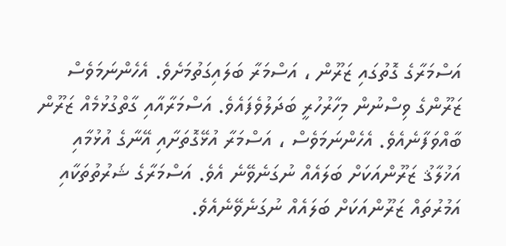އަސްމަރާގެ ގޮތުގައި ޒަރޫން ، އަސްމަރާ ބަލައިގަތުމަށެވެ. އެހެންނަމަވެސް ޒަރޫންގެ ވިސްނުން މިހާރުހުރީ ބަދަލުވެފައެވެ. އަސްމަރާއާއި ގާތްގުޅުމެއް ޒަރޫން ބާއްވަފާނެއެވެ. އެހެންނަމަވެސް ، އަސްމަރާ އުޅޭގޮތަށާއި އޭނާގެ އުޅުމާއި އަޚުލާޤު ޒަރޫންއަކަށް ބަލައެއް ނުގަނެވޭނެ އެވެ. އަސްމަރާގެ ޝަރުތުތަކާއި އަމުރުތައް ޒަރޫންއަކަށް ބަލައެއް ނުގަނެވޭނެއެވެ.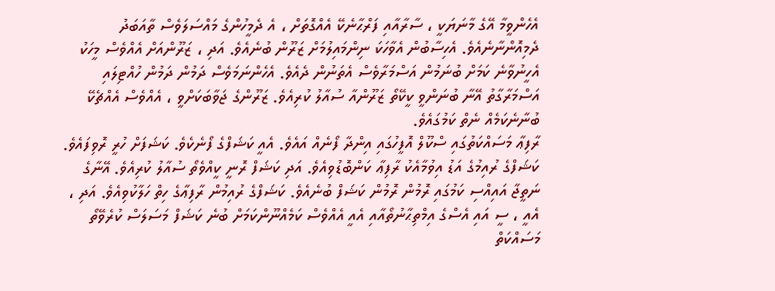އެހެންވީމާ އޭގެ މާނަޔަކީ ، ސާރާއާއި ފަރްޙާނެކޭ އެއްގޮތަށް ، އެ ދެމީހުންގެ މައްސަލަވެސް ތާއަބަދު ދެމިއޮންނާނެއެވެ. އެހިސާބުން އެވާހަކަ ނިންމައިލުމަށް ޒަރޫން ބުނެއެވެ. އަދި ، ޒަރޫންއަށް އެއްވެސް މީހަކު އެހީނުވާނެ ކަމަށް ބުނަމުން އަސްމަރާވެސް އެތަނުން ދެއެވެ. އެހެންނަމަވެސް ދަމުން ދަމުން ހުއްޓިލައި އަސްމަރާގާތު އޭނާ ބުނަންވީ ކީކޭތޯ ޒަރޫންއާ ސުއާލު ކުރިއެވެ. ޒަރޫންގެ ޖަވާބަކަށްވީ ، އެއްވެސް އެއްޗެކޭ ބުނާނެކަމެއް ނެތް ކަމުގައެވެ.
ރާފިޢާ މަސައްކަތުގައި ސްކޫލް އޮފީހުގައި އިންދާ ފޯނެއް އައެވެ. އެއީ ކަޝަފްގެ ފޯނެކެވެ. ކަޝަފަށް ހުރީ ރޮވިފައެވެ. ކަޝަފްގެ ރުއިމުގެ އަޑު އިވުމާއެކު ރާފިޢާ ކަންބޮޑުވިއެވެ. އަދި ކަޝަފް ރޮނީ ކީއްވެތޯ ސުއާލު ކުރިއެވެ. އޭނާގެ ނަތީޖާ އައިއްސި ކަމުގައި ރޮމުން ރޮމުން ކަޝަފް ބުނެއެވެ. ކަޝަފްގެ ރުއިމުން ރާފިޢާގެ ހިތް ހަލާކުވިއެވެ. އަދި ، އެއީ ، ސީ އައި އެސްގެ އިމްތިޙާނުތޯއާއި އެއީ އެއްވެސް ކަމެއްނޫންކަމަށް ބުނެ ކަޝަފް މަސަލަސް ކުރެވޭތޯ މަސައްކަތް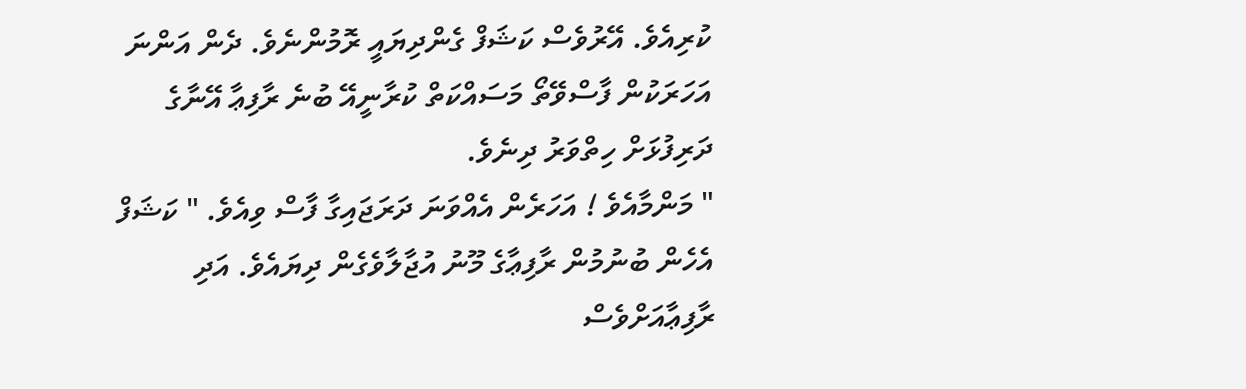ކުރިއެވެ. އޭރުވެސް ކަޝަފް ގެންދިޔައީ ރޮމުންނެވެ. ދެން އަންނަ އަހަރަކުން ފާސްވޭތޯ މަސައްކަތް ކުރާނީއޭ ބުނެ ރާފިޢާ އޭނާގެ ދަރިފުޅަށް ހިތްވަރު ދިނެވެ.
" މަންމާއެވެ ! އަހަރެން އެއްވަނަ ދަރަޖައިގާ ފާސް ވިއެވެ. " ކަޝަފް އެހެން ބުނުމުން ރާފިޢާގެ މޫނު އުޖާލާވެގެން ދިޔައެވެ. އަދި ރާފިޢާއަށްވެސް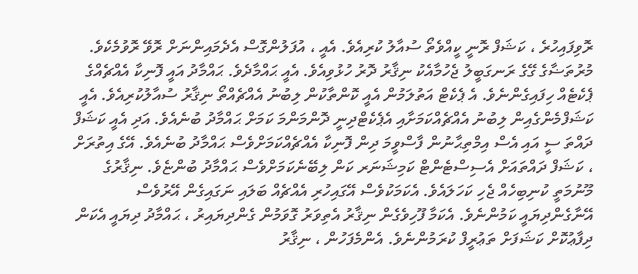ރޮވިފައިހުރެ ، ކަޝަފް ރޮނީ ކީއްވެތޯ ސުއާލު ކުރިއެވެ. އެއީ ، އުފަލުންގޮސް އެދެމައިންނަށް ރޮވޭ ރޮވުމެކެވެ.
މުރުތަޟާގެ ގޭގެ ރަނގަބީލު ޖެހުމާއެކު ނިޤާރު ދޮރު ހުޅުވިއެވެ. އެއީ ޙައްމާދެވެ. ޙައްމާދު އައީ ފޮނިކާ އެއްޗެއްގެ ޕެކެޓެއް ހިފައިގެންނެވެ. އެ ޕެކެޓް އަތުލަމުން އެއީ ކޮންތާކުން ލިބުނު އެއްޗެއްތޯ ނިޤާރު ސުއާލުކުރިއެވެ. އެއީ ކަޝަފްމެންގެއިން ލިބުނު އެއްޗެއްކަމަށާއި އެޕެކެޓްދިނީ ދޮންމަންމަ ކަމަށް ޙައްމާދު ބުނެއެވެ. އަދި އެއީ ކަޝަފް ދައްތަ ސީ އައި އެސް އިމްތިޙާނުން ފާސްވީމަ ދިން ފޮނިކާ އެއްޗެއްކަމަށްވެސް ޙައްމާދު ބުނެއެވެ. އޭގެ އިތުރަށް ، ކަޝަފް ދައްތައަށް އެސިސްޓެންޓް ކަމިޝަނަރ ކަން ލިބޭނެކަމަށްވެސް ޙައްމާދު ބުންޏެވެ. ނިޤާރުގެ މޫނުމަތީ ކުނިބިހެއް ޖެހި ކަހަލައެވެ. އެކަމަކުވެސް އޭގައިހުރި އެއްޗެއް ބަލައި ނަގައިގެން އޭރުވެސް އޭނާގެންދިޔައީ ކަމުންނެވެ. އެކަމާ ފޫހިވެގެން ނިޤާރު އެތިވަރު ގޮވަމުން ގެންދިޔައިރު ، ޙައްމާދު ދިޔައީ އެކަން ދިފާޢުކޮށް ކަޝަފަށް ތަޢުރީފް ކުރަމުންނެވެ. އެންމެފަހުން ، ނިޤާރު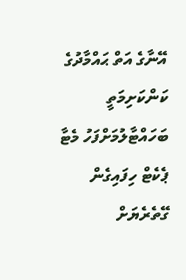އޭނާގެ އަތް ޙައްމާދުގެ ކަންކަށިމަތީ ބަހައްޓާލުމަށްފަހު މެޓާ ޕެކެޓް ހިފައިގެން ގޭތެރެޔަށް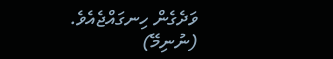ވަދެގެން ހިނގައްޖެއެވެ.
(ނުނިމޭ)